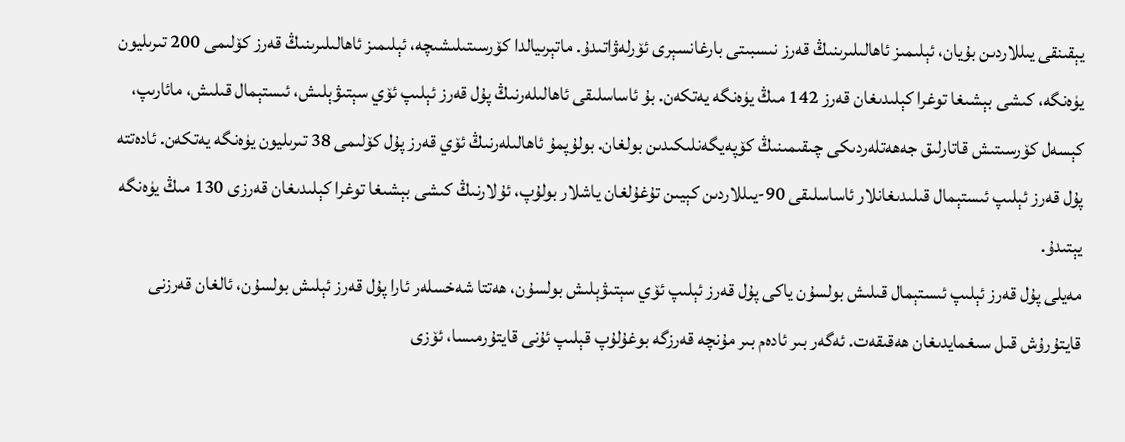يېقىنقى يىللاردىن بۇيان، ئېلىمىز ئاھالىلىرىنىڭ قەرز نىسبىتى بارغانسېرى ئۆرلەۋاتىدۇ. ماتېرىيالدا كۆرسىتىلىشىچە، ئېلىمىز ئاھالىلىرىنىڭ قەرز كۆلىمى 200 تىرىليون يۈەنگە، كىشى بېشىغا توغرا كېلىدىغان قەرز 142 مىڭ يۈەنگە يەتكەن. بۇ ئاساسلىقى ئاھالىلەرنىڭ پۇل قەرز ئېلىپ ئۆي سېتىۋېلىش، ئىستېمال قىلىش، مائارىپ، كېسەل كۆرسىتىش قاتارلىق جەھەتلەردىكى چىقىمىنىڭ كۆپەيگەنلىكىدىن بولغان. بولۇپمۇ ئاھالىلەرنىڭ ئۆي قەرز پۇل كۆلىمى 38 تىرىليون يۈەنگە يەتكەن. ئادەتتە پۇل قەرز ئېلىپ ئىستېمال قىلىدىغانلار ئاساسلىقى 90-يىللاردىن كېيىن تۇغۇلغان ياشلار بولۇپ، ئۇلارنىڭ كىشى بېشىغا توغرا كېلىدىغان قەرزى 130 مىڭ يۈەنگە يېتىدۇ.
مەيلى پۇل قەرز ئېلىپ ئىستېمال قىلىش بولسۇن ياكى پۇل قەرز ئېلىپ ئۆي سېتىۋېلىش بولسۇن، ھەتتا شەخسلەر ئارا پۇل قەرز ئېلىش بولسۇن، ئالغان قەرزنى قايتۇرۇش قىل سىغمايدىغان ھەقىقەت. ئەگەر بىر ئادەم بىر مۇنچە قەرزگە بوغۇلۇپ قېلىپ ئۇنى قايتۇرمىسا، ئۆزى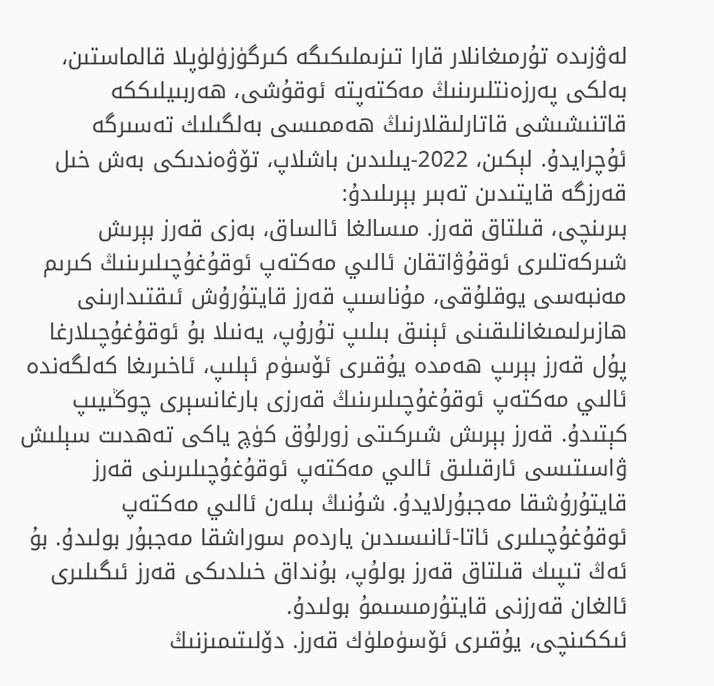لەۋزىدە تۇرمىغانلار قارا تىزىملىكىگە كىرگۈزۈلۈپلا قالماستىن، بەلكى پەرزەنتلىرىنىڭ مەكتەپتە ئوقۇشى، ھەربىيلىككە قاتنىشىشى قاتارلىقلارنىڭ ھەممىسى بەلگىلىك تەسىرگە ئۇچرايدۇ. لېكىن، 2022-يىلىدىن باشلاپ، تۆۋەندىكى بەش خىل قەرزگە قايتىدىن تەبىر بېرىلىدۇ:
بىرىنچى، قىلتاق قەرز. مىسالغا ئالساق، بەزى قەرز بېرىش شىركەتلىرى ئوقۇۋاتقان ئالىي مەكتەپ ئوقۇغۇچىلىرىنىڭ كىرىم مەنبەسى يوقلۇقى، مۇناسىپ قەرز قايتۇرۇش ئىقتىدارىنى ھازىرلىمىغانلىقىنى ئېنىق بىلىپ تۇرۇپ، يەنىلا بۇ ئوقۇغۇچىلارغا پۇل قەرز بېرىپ ھەمدە يۇقىرى ئۆسۈم ئېلىپ، ئاخىرىغا كەلگەندە ئالىي مەكتەپ ئوقۇغۇچىلىرىنىڭ قەرزى بارغانسېرى چوڭىيىپ كېتىدۇ. قەرز بېرىش شىركىتى زورلۇق كۈچ ياكى تەھدىت سېلىش ۋاسىتىسى ئارقىلىق ئالىي مەكتەپ ئوقۇغۇچىلىرىنى قەرز قايتۇرۇشقا مەجبۇرلايدۇ. شۇنىڭ بىلەن ئالىي مەكتەپ ئوقۇغۇچىلىرى ئاتا-ئانىسىدىن ياردەم سوراشقا مەجبۇر بولىدۇ. بۇ ئەڭ تىپىك قىلتاق قەرز بولۇپ، بۇنداق خىلدىكى قەرز ئىگىلىرى ئالغان قەرزنى قايتۇرمىسىمۇ بولىدۇ.
ئىككىنچى، يۇقىرى ئۆسۈملۈك قەرز. دۆلىتىمىزنىڭ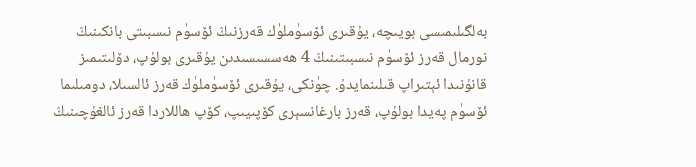بەلگىلىمىسى بويىچە، يۇقىرى ئۆسۈملۈك قەرزنىڭ ئۆسۈم نىسبىتى بانكىنىڭ نورمال قەرز ئۆسۈم نىسبىتىنىڭ 4 ھەسسىسىدىن يۇقىرى بولۇپ، دۆلىتىمىز قانۇنىدا ئېتىراپ قىلىنمايدۇ. چۈنكى، يۇقىرى ئۆسۈملۈك قەرز ئالسىلا، دومىلىما ئۆسۈم پەيدا بولۇپ، قەرز بارغانسېرى كۆپىيىپ، كۆپ ھاللاردا قەرز ئالغۇچىنىڭ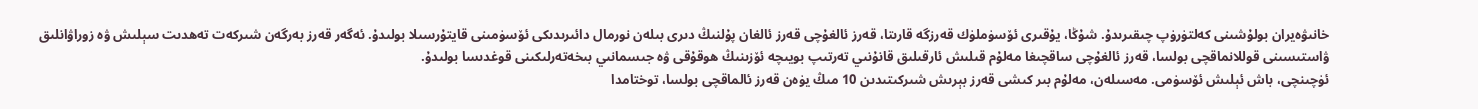خانىۋەيران بولۇشىنى كەلتۈرۈپ چىقىرىدۇ. شۇڭا، يۇقىرى ئۆسۈملۈك قەرزگە قارىتا، قەرز ئالغۇچى قەرز ئالغان پۇلنىڭ دىرى بىلەن نورمال دائىرىدىكى ئۆسۈمىنى قايتۇرسىلا بولىدۇ. ئەگەر قەرز بەرگەن شىركەت تەھدىت سېلىش ۋە زوراۋانلىق ۋاستىسىنى قوللانماقچى بولسا، قەرز ئالغۇچى ساقچىغا مەلۇم قىلىش ئارقىلىق قانۇنىي تەرتىپ بويىچە ئۆزىنىڭ ھوقۇقى ۋە جىسمانىي بىخەتەرلىكىنى قوغدىسا بولىدۇ.
ئۈچىنچى، باش ئېلىش ئۆسۈمى. مەسىلەن، مەلۇم بىر كىشى قەرز بېرىش شىركىتىدىن 10 مىڭ يۈەن قەرز ئالماقچى بولسا، توختامدا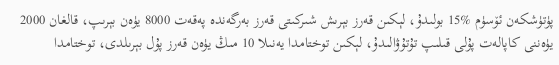پۈتۈشكەن ئۆسۈم %15 بولىدۇ، لېكىن قەرز بېرىش شىركىتى قەرز بەرگەندە پەقەت 8000 يۈەن بېرىپ، قالغان 2000 يۈەننى كاپالەت پۇلى قىلىپ تۇتۇۋالىدۇ، لېكىن توختامدا يەنىلا 10 مىڭ يۈەن قەرز پۇل بېرىلدى، توختامدا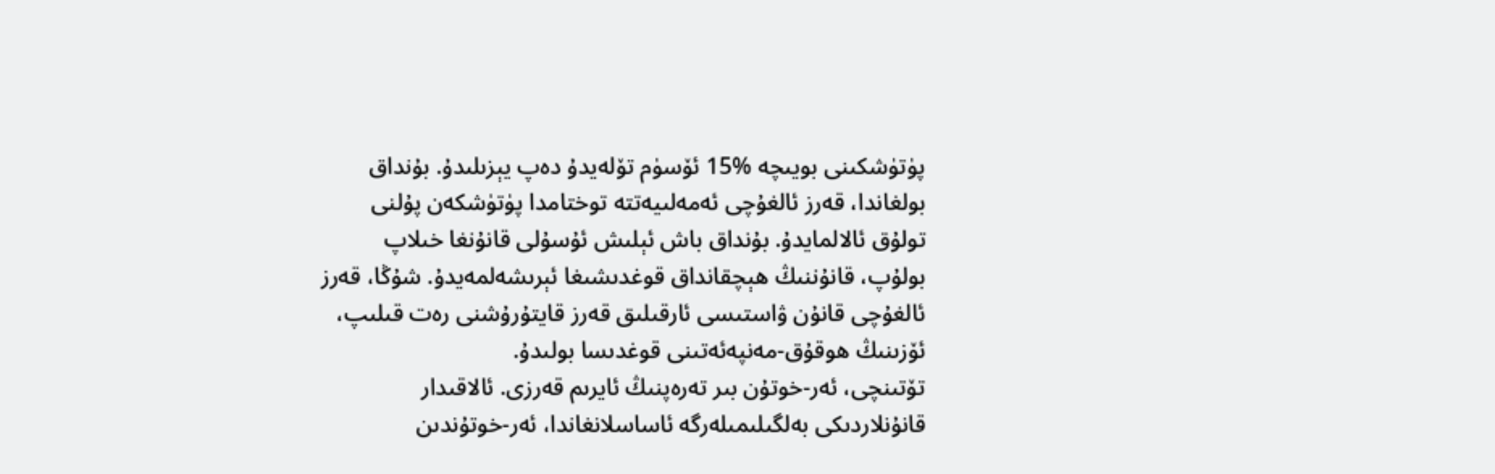پۈتۈشكىنى بويىچە %15 ئۆسۈم تۆلەيدۇ دەپ يېزىلىدۇ. بۇنداق بولغاندا، قەرز ئالغۇچى ئەمەلىيەتتە توختامدا پۈتۈشكەن پۇلنى تولۇق ئالالمايدۇ. بۇنداق باش ئېلىش ئۇسۇلى قانۇنغا خىلاپ بولۇپ، قانۇننىڭ ھېچقانداق قوغدىشىغا ئېرىشەلمەيدۇ. شۇڭا، قەرز ئالغۇچى قانۇن ۋاستىسى ئارقىلىق قەرز قايتۇرۇشنى رەت قىلىپ، ئۆزىنىڭ ھوقۇق-مەنپەئەتىنى قوغدىسا بولىدۇ.
تۆتىنچى، ئەر-خوتۇن بىر تەرەپنىڭ ئايرىم قەرزى. ئالاقىدار قانۇنلاردىكى بەلگىلىمىلەرگە ئاساسلانغاندا، ئەر-خوتۇندىن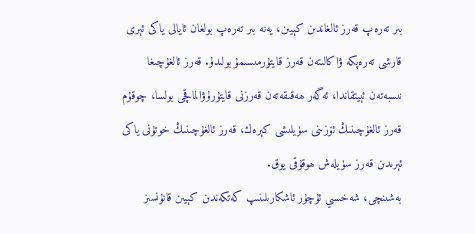بىر تەرەپ قەرز ئالغاندىن كېيىن، يەنە بىر تەرەپ بولغان ئايالى ياكى ئېرى قارشى تەرەپكە ۋاكالىتەن قەرز قايتۇرمىسىمۇ بولىدۇ. قەرز ئالغۇچىغا نىسبەتەن ئېيتقاندا، ئەگەر ھەقىقەتەن قەرزنى قايتۇرۇۋالماقچى بولسا، چوقۇم قەرز ئالغۇچىنىڭ ئۆزىنى سۈيلىشى كېرەك، قەرز ئالغۇچىنىڭ خوتۇنى ياكى ئېرىدىن قەرز سۈيلەش ھوقۇقى يوق.
بەشىنچى، شەخسىي ئۇچۇر ئاشكارىلىنىپ كەتكەندىن كېيىن قانۇنسىز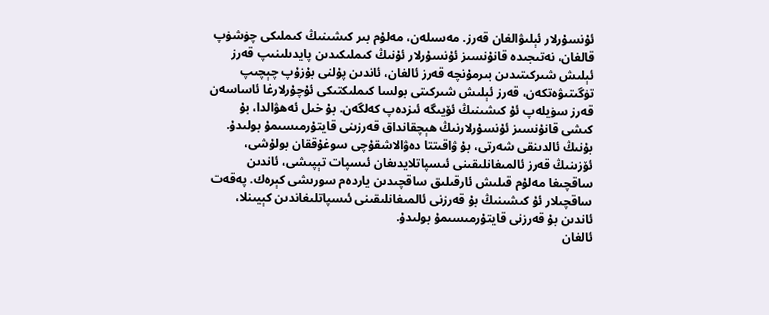ئۇنسۇرلار ئېلىۋالغان قەرز. مەسىلەن، مەلۇم بىر كىشىنىڭ كىملىكى چۈشۈپ قالغان، نەتىجىدە قانۇنسىز ئۇنسۇرلار ئۇنىڭ كىملىكىدىن پايدىلىنىپ قەرز ئېلىش شىركىتىدىن بىرمۇنچە قەرز ئالغان، ئاندىن پۇلنى بۇزۇپ چېچىپ تۈگىتىۋەتكەن، قەرز ئېلىش شىركىتى بولسا كىملىكتىكى ئۇچۇرلارغا ئاساسەن قەرز سۈيلەپ ئۇ كىشىنىڭ ئۆيىگە ئىزدەپ كەلگەن. بۇ خىل ئەھۋالدا، بۇ كىشى قانۇنسىز ئۇنسۇرلارنىڭ ھېچقانداق قەرزىنى قايتۇرمىسىمۇ بولىدۇ. بۇنىڭ ئالدىنقى شەرتى، بۇ ۋاقىتتا دەۋالاشقۇچى سوغۇققان بولۇشى، ئۆزىنىڭ قەرز ئالمىغانلىقىنى ئىسپاتلايدىغان ئىسپات تېپىشى، ئاندىن ساقچىغا مەلۇم قىلىش ئارقىلىق ساقچىدىن ياردەم سورىشى كېرەك. پەقەت ساقچىلار ئۇ كىشىنىڭ بۇ قەرزنى ئالمىغانلىقىنى ئىسپاتلىغاندىن كېيىنلا، ئاندىن بۇ قەرزنى قايتۇرمىسىمۇ بولىدۇ.
ئالغان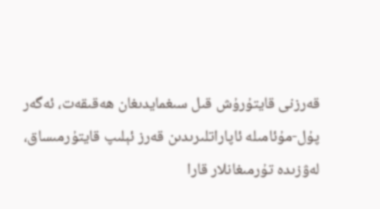قەرزنى قايتۇرۇش قىل سىغمايدىغان ھەقىقەت، ئەگەر پۇل-مۇئامىلە ئاپاراتلىرىدىن قەرز ئېلىپ قايتۇرمىساق، لەۋزىدە تۇرمىغانلار قارا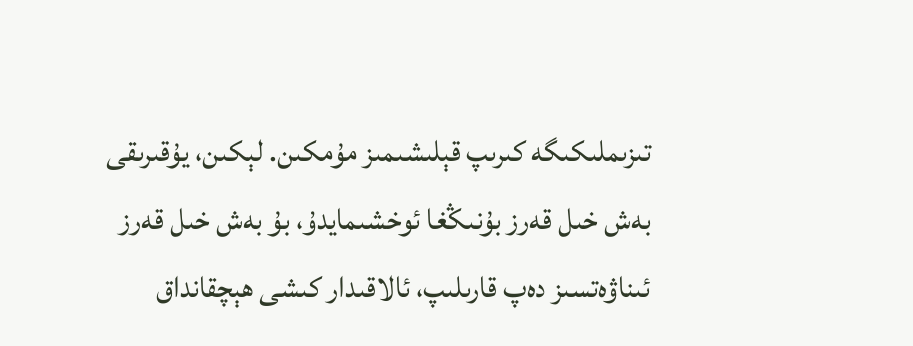تىزىملىكىگە كىرىپ قېلىشىمىز مۇمكىن. لېكىن، يۇقىرىقى بەش خىل قەرز بۇنىڭغا ئوخشىمايدۇ، بۇ بەش خىل قەرز ئىناۋەتسىز دەپ قارىلىپ، ئالاقىدار كىشى ھېچقانداق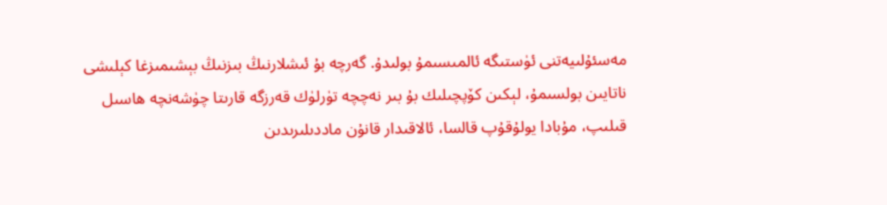مەسئۇلىيەتنى ئۈستىگە ئالمىسىمۇ بولىدۇ. گەرچە بۇ ئىشلارنىڭ بىزنىڭ بېشىمىزغا كېلىشى ناتايىن بولسىمۇ، لېكىن كۆپچىلىك بۇ بىر نەچچە تۈرلۈك قەرزگە قارىتا چۈشەنچە ھاسىل قىلىپ، مۇبادا يولۇقۇپ قالسا، ئالاقىدار قانۇن ماددىلىرىدىن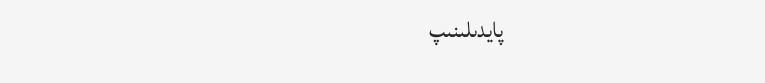پايدىلىنىپ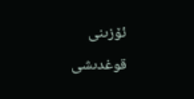ئۆزىنى قوغدىشى